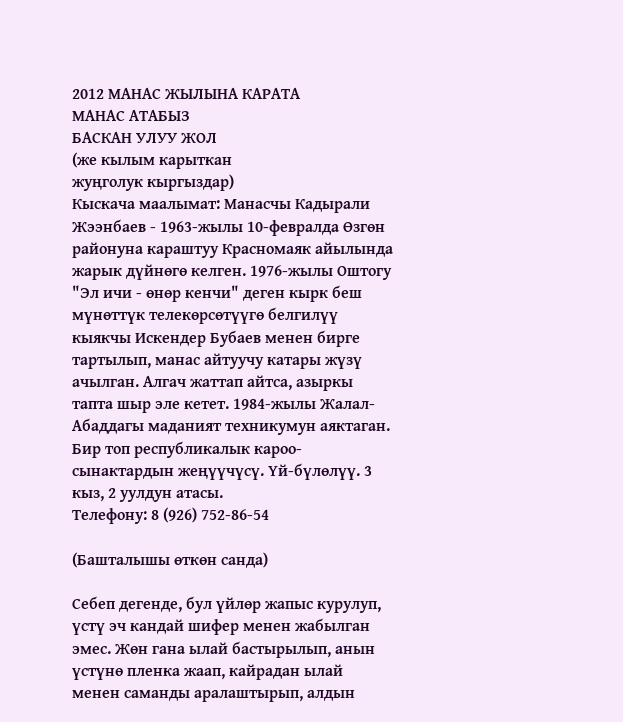2012 МАНАС ЖЫЛЫНА КАРАТА
МАНАС АТАБЫЗ
БАСКАН УЛУУ ЖОЛ
(же кылым карыткан
жуңголук кыргыздар)
Кыскача маалымат: Манасчы Кадырали Жээнбаев - 1963-жылы 10-февралда Өзгөн районуна караштуу Красномаяк айылында жарык дүйнөгө келген. 1976-жылы Оштогу "Эл ичи - өнөр кенчи" деген кырк беш мүнөттүк телекөрсөтүүгө белгилүү кыякчы Искендер Бубаев менен бирге тартылып, манас айтуучу катары жүзү ачылган. Алгач жаттап айтса, азыркы тапта шыр эле кетет. 1984-жылы Жалал-Абаддагы маданият техникумун аяктаган. Бир топ республикалык кароо-сынактардын жеңүүчүсү. Үй-бүлөлүү. 3 кыз, 2 уулдун атасы.
Телефону: 8 (926) 752-86-54

(Башталышы өткөн санда)

Себеп дегенде, бул үйлөр жапыс курулуп, үстү эч кандай шифер менен жабылган эмес. Жөн гана ылай бастырылып, анын үстүнө пленка жаап, кайрадан ылай менен саманды аралаштырып, алдын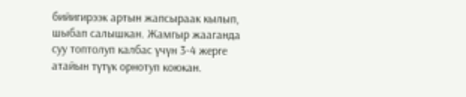бийигирээк артын жапсыраак кылып, шыбап салышкан. Жамгыр жааганда суу топтолуп калбас үчүн 3-4 жерге атайын түтүк орнотуп коюкан.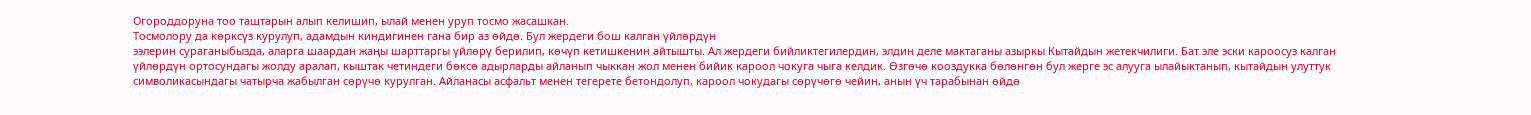Огороддоруна тоо таштарын алып келишип, ылай менен уруп тосмо жасашкан.
Тосмолору да көрксүз курулуп, адамдын киндигинен гана бир аз өйдө. Бул жердеги бош калган үйлөрдүн
ээлерин сураганыбызда, аларга шаардан жаңы шарттаргы үйлөрү берилип, көчүп кетишкенин айтышты. Ал жердеги бийликтегилердин, элдин деле мактаганы азыркы Кытайдын жетекчилиги. Бат эле эски кароосуз калган үйлөрдүн ортосундагы жолду аралап, кыштак четиндеги бөксө адырларды айланып чыккан жол менен бийик кароол чокуга чыга келдик. Өзгөчө кооздукка бөлөнгөн бул жерге эс алууга ылайыктанып, кытайдын улуттук символикасындагы чатырча жабылган сөрүчө курулган. Айланасы асфальт менен тегерете бетондолуп, кароол чокудагы сөрүчөгө чейин, анын үч тарабынан өйдө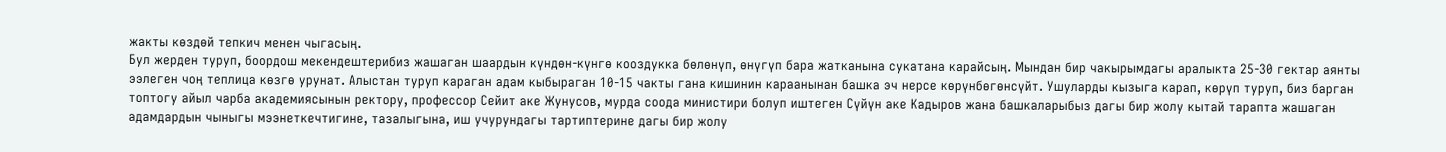жакты көздөй тепкич менен чыгасың.
Бул жерден туруп, боордош мекендештерибиз жашаган шаардын күндөн-күнгө кооздукка бөлөнүп, өнүгүп бара жатканына сукатана карайсың. Мындан бир чакырымдагы аралыкта 25-30 гектар аянты ээлеген чоң теплица көзгө урунат. Алыстан туруп караган адам кыбыраган 10-15 чакты гана кишинин караанынан башка эч нерсе көрүнбөгөнсүйт. Ушуларды кызыга карап, көрүп туруп, биз барган топтогу айыл чарба академиясынын ректору, профессор Сейит аке Жунусов, мурда соода министири болуп иштеген Сүйүн аке Кадыров жана башкаларыбыз дагы бир жолу кытай тарапта жашаган адамдардын чыныгы мээнеткечтигине, тазалыгына, иш учурундагы тартиптерине дагы бир жолу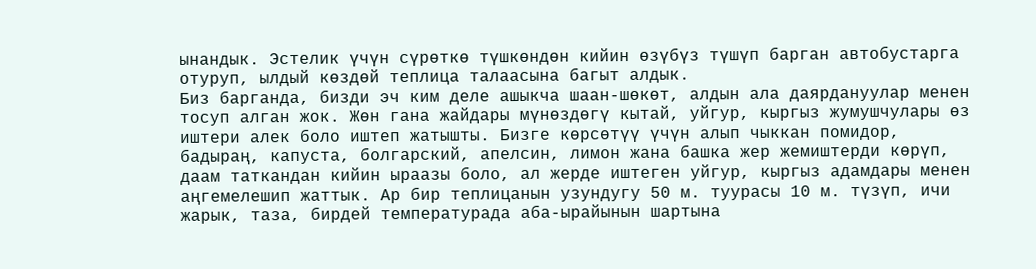ынандык. Эстелик үчүн сүрөткө түшкөндөн кийин өзүбүз түшүп барган автобустарга отуруп, ылдый көздөй теплица талаасына багыт алдык.
Биз барганда, бизди эч ким деле ашыкча шаан-шөкөт, алдын ала даярдануулар менен тосуп алган жок. Жөн гана жайдары мүнөздөгү кытай, уйгур, кыргыз жумушчулары өз иштери алек боло иштеп жатышты. Бизге көрсөтүү үчүн алып чыккан помидор, бадыраң, капуста, болгарский, апелсин, лимон жана башка жер жемиштерди көрүп, даам таткандан кийин ыраазы боло, ал жерде иштеген уйгур, кыргыз адамдары менен аңгемелешип жаттык. Ар бир теплицанын узундугу 50 м. туурасы 10 м. түзүп, ичи жарык, таза, бирдей температурада аба-ырайынын шартына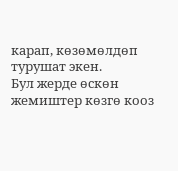карап, көзөмөлдөп турушат экен.
Бул жерде өскөн жемиштер көзгө кооз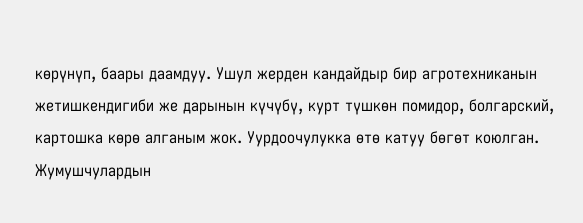көрүнүп, баары даамдуу. Ушул жерден кандайдыр бир агротехниканын жетишкендигиби же дарынын күчүбү, курт түшкөн помидор, болгарский, картошка көрө алганым жок. Уурдоочулукка өтө катуу бөгөт коюлган. Жумушчулардын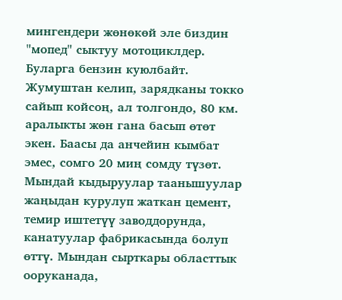мингендери жөнөкөй эле биздин "мопед" сыктуу мотоциклдер. Буларга бензин куюлбайт. Жумуштан келип, зарядканы токко сайып койсоң, ал толгондо, 80 км. аралыкты жөн гана басып өтөт экен. Баасы да анчейин кымбат эмес, сомго 20 миң сомду түзөт.
Мындай кыдыруулар таанышуулар жаңыдан курулуп жаткан цемент, темир иштетүү заводдорунда, канатуулар фабрикасында болуп өттү. Мындан сырткары областтык ооруканада,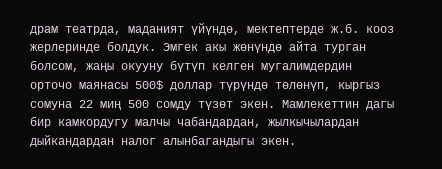драм театрда, маданият үйүндө, мектептерде ж.б. кооз жерлеринде болдук. Эмгек акы жөнүндө айта турган болсом, жаңы окууну бүтүп келген мугалимдердин орточо маянасы 500$ доллар түрүндө төлөнүп, кыргыз сомуна 22 миң 500 сомду түзөт экен. Мамлекеттин дагы бир камкордугу малчы чабандардан, жылкычылардан дыйкандардан налог алынбагандыгы экен.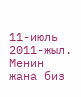11-июль 2011-жыл. Менин жана биз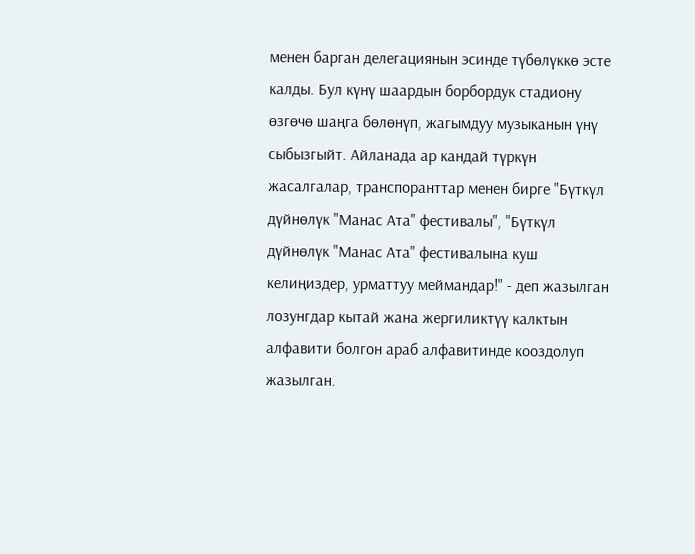менен барган делегациянын эсинде түбөлүккө эсте калды. Бул күнү шаардын борбордук стадиону өзгөчө шаңга бөлөнүп, жагымдуу музыканын үнү сыбызгыйт. Айланада ар кандай түркүн жасалгалар, транспоранттар менен бирге "Бүткүл дүйнөлүк "Манас Ата" фестивалы", "Бүткүл дүйнөлүк "Манас Ата" фестивалына куш келиңиздер, урматтуу меймандар!" - деп жазылган лозунгдар кытай жана жергиликтүү калктын алфавити болгон араб алфавитинде кооздолуп жазылган.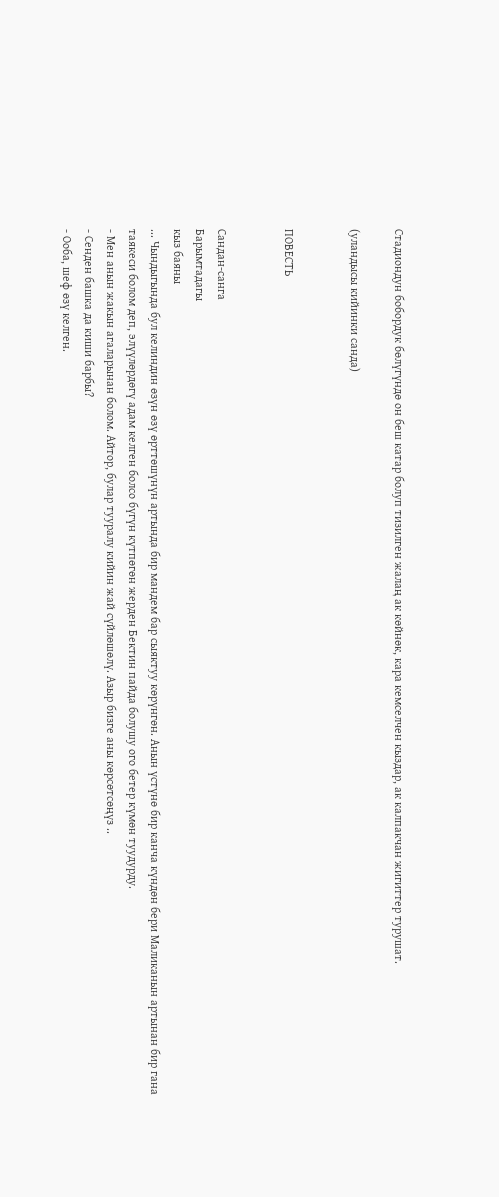Стадиондун бобордук бөлүгүндө он беш катар болуп тизилген жалаң ак көйнөк, кара кемселчен кыздар, ак калпакчан жигиттер турушат.

(уландысы кийинки санда)


ПОВЕСТЬ


Сандан-санга
Барымтадагы
кыз баяны
... Чындыгында бул келиндин өзүн өзү өрттөшүнүн артында бир мандем бар сыяктуу көрүнгөн. Анын үстүнө бир канча күндөн бери Маликанын артынан бир гана таякеси болом деп, элүүлөрдөгү адам келген болсо бүгүн күтпөгөн жерден Бектин пайда болушу ого бетер күмөн туудурду.
- Мен анын жакын агаларынан болом. Айтор, булар тууралу кийин жай сүйлөшөлү. Азыр бизге аны көрсөтсөңүз ..
- Сенден башка да киши барбы?
- Ооба, шеф өзү келген.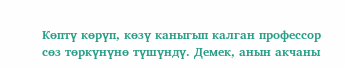Көптү көрүп, көзү каныгып калган профессор сөз төркүнүнө түшүндү. Демек, анын акчаны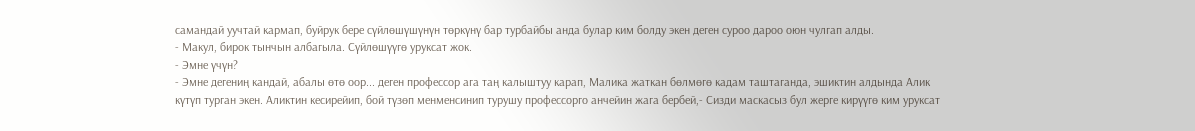самандай уучтай кармап, буйрук бере сүйлөшүшүнүн төркүнү бар турбайбы анда булар ким болду экен деген суроо дароо оюн чулгап алды.
- Макул, бирок тынчын албагыла. Сүйлөшүүгө уруксат жок.
- Эмне үчүн?
- Эмне дегениң кандай, абалы өтө оор... деген профессор ага таң калыштуу карап, Малика жаткан бөлмөгө кадам таштаганда, эшиктин алдында Алик күтүп турган экен. Аликтин кесирейип, бой түзөп менменсинип турушу профессорго анчейин жага бербей,- Сизди маскасыз бул жерге кирүүгө ким уруксат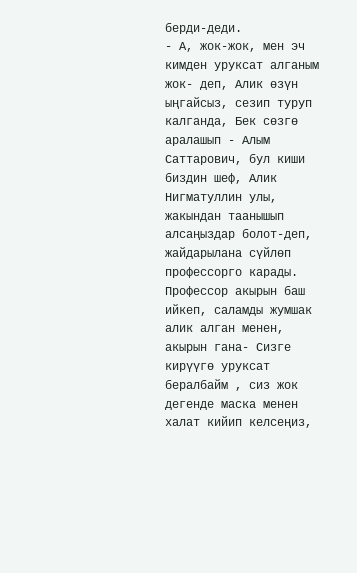берди-деди.
- А, жок-жок, мен эч кимден уруксат алганым жок- деп, Алик өзүн ыңгайсыз, сезип туруп калганда, Бек сөзгө аралашып - Алым Саттарович, бул киши биздин шеф, Алик Нигматуллин улы, жакындан таанышып алсаңыздар болот-деп, жайдарылана сүйлөп профессорго карады. Профессор акырын баш ийкеп, саламды жумшак алик алган менен, акырын гана- Сизге кирүүгө уруксат бералбайм , сиз жок дегенде маска менен халат кийип келсеңиз,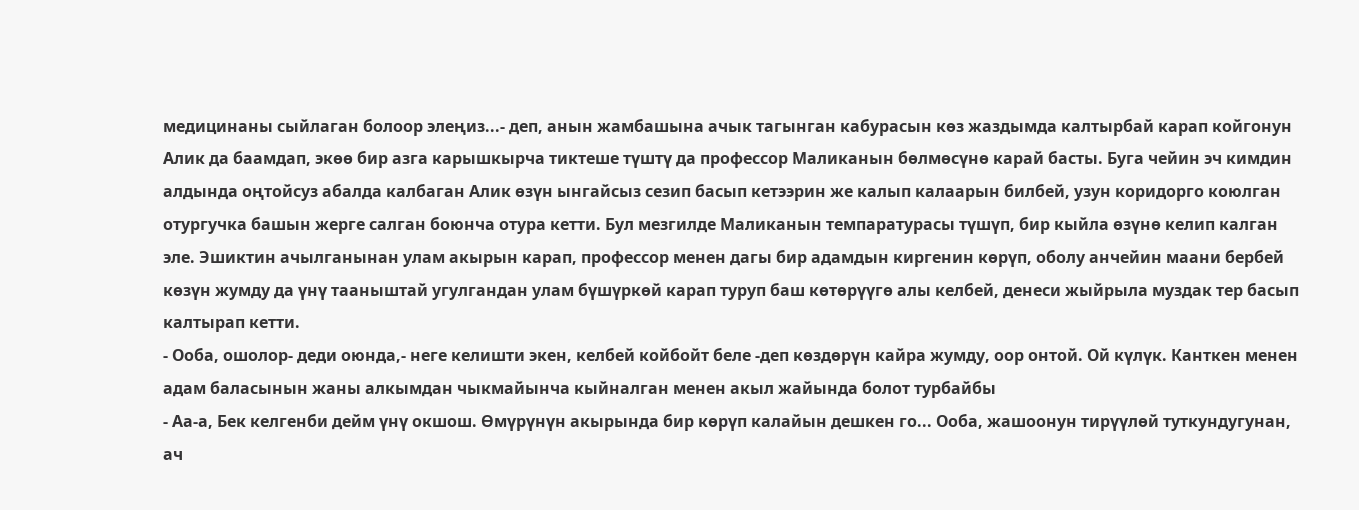медицинаны сыйлаган болоор элеңиз...- деп, анын жамбашына ачык тагынган кабурасын көз жаздымда калтырбай карап койгонун Алик да баамдап, экөө бир азга карышкырча тиктеше түштү да профессор Маликанын бөлмөсүнө карай басты. Буга чейин эч кимдин алдында оңтойсуз абалда калбаган Алик өзүн ынгайсыз сезип басып кетээрин же калып калаарын билбей, узун коридорго коюлган отургучка башын жерге салган боюнча отура кетти. Бул мезгилде Маликанын темпаратурасы түшүп, бир кыйла өзүнө келип калган эле. Эшиктин ачылганынан улам акырын карап, профессор менен дагы бир адамдын киргенин көрүп, оболу анчейин маани бербей көзүн жумду да үнү тааныштай угулгандан улам бүшүркөй карап туруп баш көтөрүүгө алы келбей, денеси жыйрыла муздак тер басып калтырап кетти.
- Ооба, ошолор- деди оюнда,- неге келишти экен, келбей койбойт беле -деп көздөрүн кайра жумду, оор онтой. Ой күлүк. Канткен менен адам баласынын жаны алкымдан чыкмайынча кыйналган менен акыл жайында болот турбайбы
- Аа-а, Бек келгенби дейм үнү окшош. Өмүрүнүн акырында бир көрүп калайын дешкен го... Ооба, жашоонун тирүүлөй туткундугунан, ач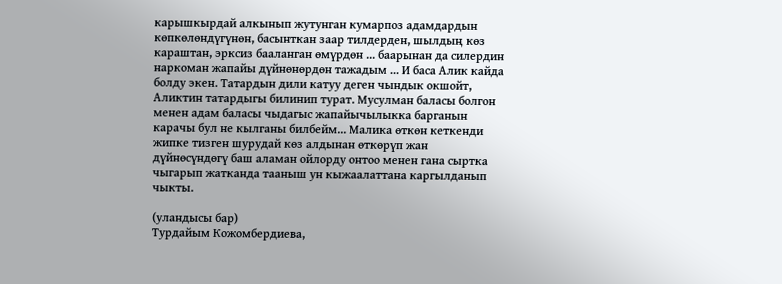карышкырдай алкынып жутунган кумарпоз адамдардын көпкөлөндүгүнөн, басынткан заар тилдерден, шылдың көз караштан, эрксиз бааланган өмүрдөн ... баарынан да силердин наркоман жапайы дүйнөнөрдөн тажадым ... И баса Алик кайда болду экен. Татардын дили катуу деген чындык окшойт, Аликтин татардыгы билинип турат. Мусулман баласы болгон менен адам баласы чыдагыс жапайычылыкка барганын карачы бул не кылганы билбейм... Малика өткөн кеткенди жипке тизген шурудай көз алдынан өткөрүп жан дүйнөсүндөгү баш аламан ойлорду онтоо менен гана сыртка чыгарып жатканда тааныш ун кыжаалаттана каргылданып чыкты.

(уландысы бар)
Турдайым Кожомбердиева,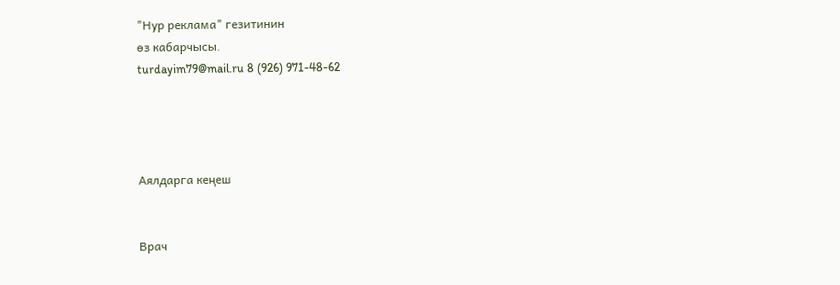"Нур реклама" гезитинин
өз кабарчысы.
turdayim79@mail.ru 8 (926) 971-48-62




Аялдарга кеңеш


Врач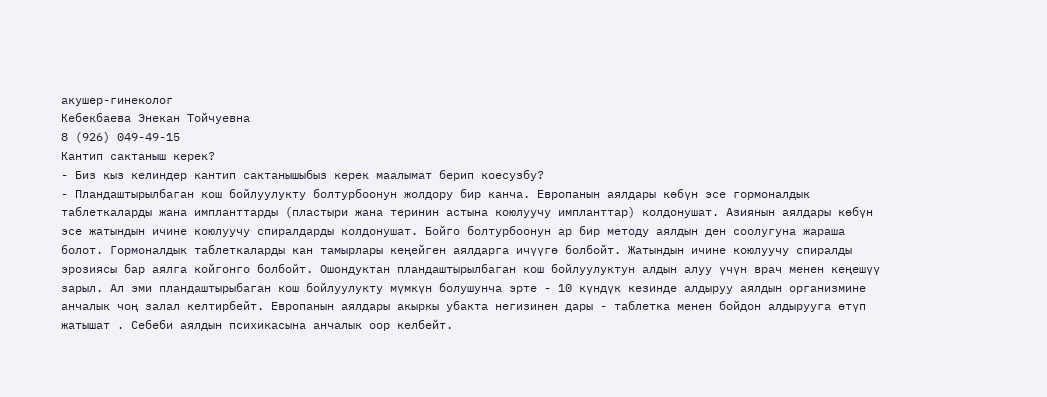акушер-гинеколог
Кебекбаева Энекан Тойчуевна
8 (926) 049-49-15
Кантип сактаныш керек?
- Биз кыз келиндер кантип сактанышыбыз керек маалымат берип коесузбу?
- Пландаштырылбаган кош бойлуулукту болтурбоонун жолдору бир канча. Европанын аялдары көбүн эсе гормоналдык таблеткаларды жана импланттарды (пластыри жана теринин астына коюлуучу импланттар) колдонушат. Азиянын аялдары көбүн эсе жатындын ичине коюлуучу спиралдарды колдонушат. Бойго болтурбоонун ар бир методу аялдын ден соолугуна жараша болот. Гормоналдык таблеткаларды кан тамырлары кеңейген аялдарга ичүүгө болбойт. Жатындын ичине коюлуучу спиралды эрозиясы бар аялга койгонго болбойт. Ошондуктан пландаштырылбаган кош бойлуулуктун алдын алуу үчүн врач менен кеңешүү зарыл. Ал эми пландаштырыбаган кош бойлуулукту мүмкүн болушунча эрте - 10 күндүк кезинде алдыруу аялдын организмине анчалык чоң залал келтирбейт. Европанын аялдары акыркы убакта негизинен дары - таблетка менен бойдон алдырууга өтүп жатышат . Себеби аялдын психикасына анчалык оор келбейт.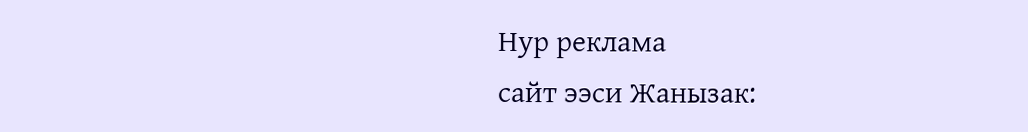Нур реклама
сайт ээси Жанызак: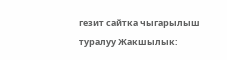гезит сайтка чыгарылыш туралуу Жакшылык: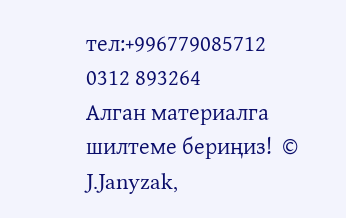тел:+996779085712
0312 893264
Алган материалга шилтеме бериңиз!  © J.Janyzak,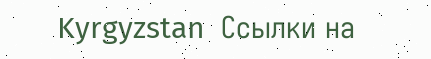Kyrgyzstan  Ссылки на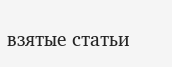взятые статьи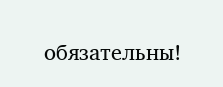обязательны!